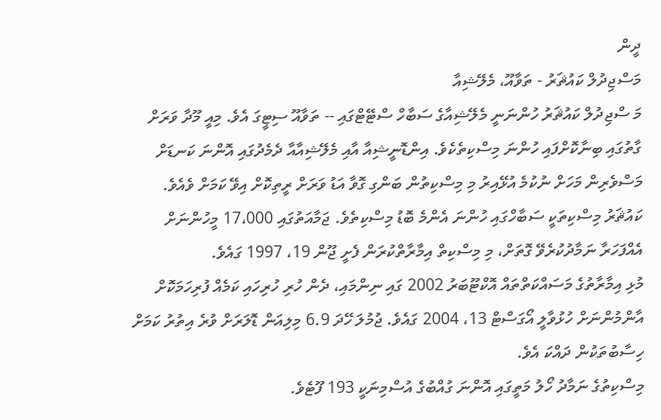ދީން
މަސްޖިދުލް ކައުޘަރު - ތަވާއޫ، މެލޭޝިއާ
މަ ސްޖިދުލް ކައުޘަރު ހުންނަނީ މެލޭޝިއާގެ ސަބާހް ސްޓޭޓްގައި -- ތަވާއޫ ސިޓީގަ އެވެ. މިއީ މޫދާ ވަރަށް ގާތުގައި ބިނާކޮށްފައި ހުންނަ މިސްކިތެކެވެ. އިންޑޮނީޝިއާ އާއި މެލޭޝިއާއާ ދެމެދުގައި އޮންނަ ކަނޑަށް މަސްވެރިން މަހަށް ނުކުމެ އުޅޭއިރު މި މިސްކިތުން ބަންގި ގޮވާ އަޑު ވަރަށް ރީތިކޮށް އިވޭ ކަމަށް ވެއެވެ.
ކައުޘަރު މިސްކިތަކީ ސަބާހްގައި ހުންނަ އެންމެ ބޮޑު މިސްކިތެވެ. ޖަމާއަތުގައި 17،000 މީހުންނަށް އެއްފަހަރާ ނަމާދުކުރެވޭ ގޮތަށް، މި މިސްކިތް އިމާރާތްކުރަން ފެށީ ޖޫން 19، 1997 ގައެވެ.
މުޅި އިމާރާތުގެ މަސައްކަތްތައް އޮކްޓޫބަރު 2002 ގައި ނިންމައި، ދެން ހުރި ހުރިހައި ކަމެއް ފުރިހަމަކޮށް އާންމުންނަށް ހުޅުވާލީ އޯގަސްޓް 13، 2004 ގައެވެ. ޖުމުލަ ހޭދަ 6.9 މިލިއަން ޑޮލަރަށް ވުރެ އިތުރު ކަމަށް ހިސާބުތަކުން ދައްކަ އެވެ.
މިސްކިތުގެ ނަމާދު ހޯލު މަތީގައި އޮންނަ ގުއްބުގެ އުސްމިނަކީ 193 ފޫޓެވެ.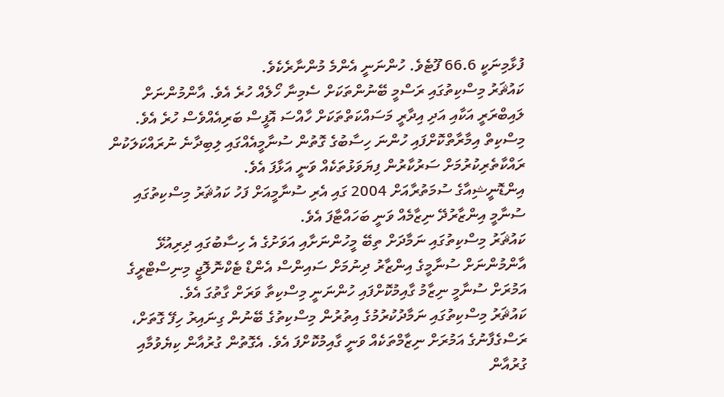ފުޅާމިނަކީ 66.6 ފޫޓެވެ. ހުންނަނީ އެންމެ މުންނާރެކެވެ.
ކައުޘަރު މިސްކިތުގައި ރަސްމީ ބޭނުންތަކަށް ސެމިނާ ހޯލެއް ހުރެ އެވެ. އާންމުންނަށް ލައިބްރަރީ އަކާއި އަދި އިދާރީ މަސައްކަތްތަކަށް ހާއްސަ އޮފީސް ބަރިއެއްވެސް ހުރެ އެވެ.
މިސްކިތް އިމާރާތްކޮށްފައި ހުންނަ ހިސާބުގެ ގޮތުން ސުނާމީއެއްގައި ލިބިދާނެ ނުރައްކަލަކުން ރައްކާތެރިކުރުމަށް ސަރުކާރުން ފިޔަވަޅުތަކެއް ވަނީ އަޅާފަ އެވެ.
އިންޑޮނީޝިއާގެ ސުމަތުރާއަށް 2004 ގައި އެރި ސުނާމީއަށް ފަހު ކައުޘަރު މިސްކިތުގައި ސުނާމީ އިންޒާރުދޭ ނިޒާމެއް ވަނީ ބަހައްޓާފަ އެވެ.
ކައުޘަރު މިސްކިތުގައި ނަމާދަށް ތިބޭ މީހުންނަށާއި އަވަށުގެ އެ ހިސާބުގައި ދިރިއުޅޭ އާންމުންނަށް ސުނާމީގެ އިންޒާރު ދިނުމަށް ސައިންސް އެންޑް ޓެކްނޮލޮޖީ މިނިސްޓްރީގެ އަމުރަށް ސުނާމީ ނިޒާމު ގާއިމުކޮށްފައި ހުންނަނީ މިސްކިތާ ވަރަށް ގާތުގަ އެވެ.
ކައުޘަރު މިސްކިތުގައި ނަމާދުކުރުމުގެ އިތުރުން މިސްކިތުގެ ބޭނުން ގިނައިރު ހިފޭ ގޮތަށް، ރަސްގެފާނުގެ އަމުރަށް ނިޒާމްތަކެއް ވަނީ ގާއިމުކޮށްފަ އެވެ. އެގޮތުން ގުރުއާން ކިޔެވުމާއި ގުރުއާން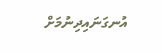އުނގަނައިދިނުމަށް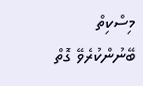މިސްކިތް ބޭނުންކުރެވޭ ގޮތް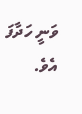ވަނީ ހަދާފަ އެވެ.